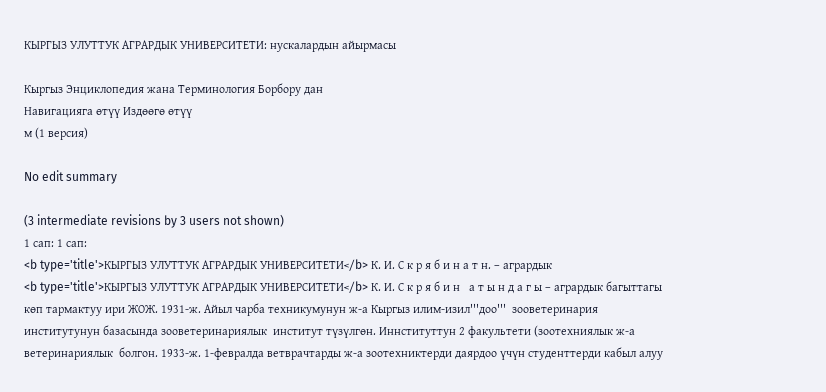КЫРГЫЗ УЛУТТУК АГРАРДЫК УНИВЕРСИТЕТИ: нускалардын айырмасы

Кыргыз Энциклопедия жана Терминология Борбору дан
Навигацияга өтүү Издөөгө өтүү
м (1 версия)

No edit summary

(3 intermediate revisions by 3 users not shown)
1 сап: 1 сап:
<b type='title'>КЫРГЫЗ УЛУТТУК АГРАРДЫК УНИВЕРСИТЕТИ</b> К. И. С к р я б и н а т н. – агрардык
<b type='title'>КЫРГЫЗ УЛУТТУК АГРАРДЫК УНИВЕРСИТЕТИ</b> К. И. С к р я б и н   а т ы н д а г ы – агрардык багыттагы көп тармактуу ири ЖОЖ. 1931-ж. Айыл чарба техникумунун ж-а Кыргыз илим-изил'''доо'''  зооветеринария  институтунун базасында зооветеринариялык  институт түзүлгөн. Иннституттун 2 факультети (зоотехниялык ж-а ветеринариялык  болгон. 1933-ж. 1-февралда ветврачтарды ж-а зоотехниктерди даярдоо үчүн студенттерди кабыл алуу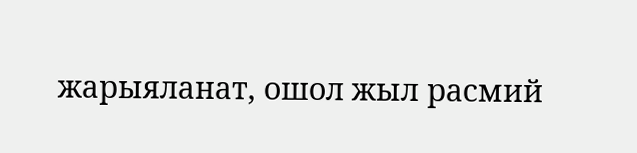жарыяланат, ошол жыл расмий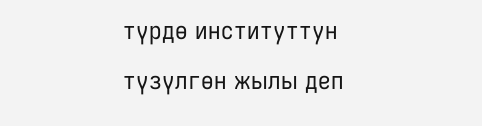түрдө институттун түзүлгөн жылы деп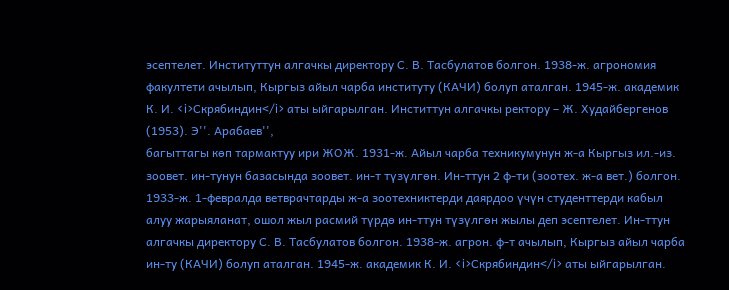эсептелет. Институттун алгачкы директору С. В. Тасбулатов болгон. 1938-ж. агрономия  факултети ачылып, Кыргыз айыл чарба институту (КАЧИ) болуп аталган. 1945-ж. академик К. И. <i>Скрябиндин</i> аты ыйгарылган. Инститтун алгачкы ректору – Ж. Худайбергенов (1953). Э''. Арабаев'',
багыттагы көп тармактуу ири ЖОЖ. 1931-ж. Айыл чарба техникумунун ж-а Кыргыз ил.-из. зоовет. ин-тунун базасында зоовет. ин-т түзүлгөн. Ин-ттун 2 ф-ти (зоотех. ж-а вет.) болгон. 1933-ж. 1-февралда ветврачтарды ж-а зоотехниктерди даярдоо үчүн студенттерди кабыл алуу жарыяланат, ошол жыл расмий түрдө ин-ттун түзүлгөн жылы деп эсептелет. Ин-ттун алгачкы директору С. В. Тасбулатов болгон. 1938-ж. агрон. ф-т ачылып, Кыргыз айыл чарба ин-ту (КАЧИ) болуп аталган. 1945-ж. академик К. И. <i>Скрябиндин</i> аты ыйгарылган.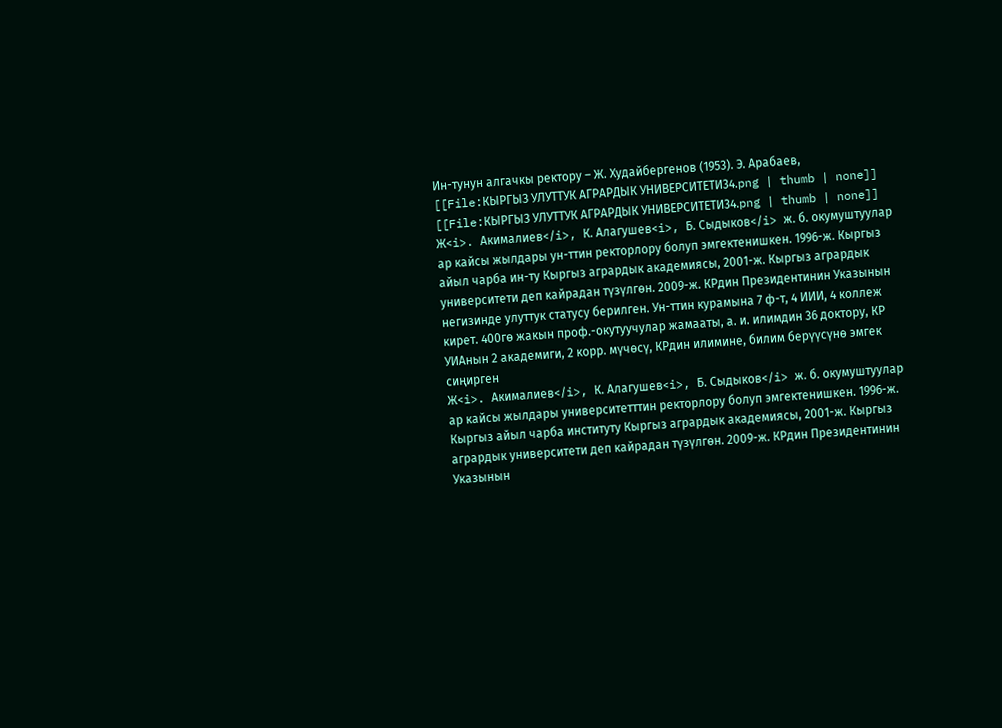Ин-тунун алгачкы ректору – Ж. Худайбергенов (1953). Э. Арабаев,
[[File:КЫРГЫЗ УЛУТТУК АГРАРДЫК УНИВЕРСИТЕТИ34.png | thumb | none]]
[[File:КЫРГЫЗ УЛУТТУК АГРАРДЫК УНИВЕРСИТЕТИ34.png | thumb | none]]
Ж<i>. Акималиев</i>, К. Алагушев<i>, Б. Сыдыков</i> ж. б. окумуштуулар ар кайсы жылдары ун-ттин ректорлору болуп эмгектенишкен. 1996-ж. Кыргыз айыл чарба ин-ту Кыргыз агрардык академиясы, 2001-ж. Кыргыз агрардык университети деп кайрадан түзүлгөн. 2009-ж. КРдин Президентинин Указынын негизинде улуттук статусу берилген. Ун-ттин курамына 7 ф-т, 4 ИИИ, 4 коллеж кирет. 400гө жакын проф.-окутуучулар жамааты, а. и. илимдин 36 доктору, КР УИАнын 2 академиги, 2 корр. мүчөсү, КРдин илимине, билим берүүсүнө эмгек сиңирген
Ж<i>. Акималиев</i>, К. Алагушев<i>, Б. Сыдыков</i> ж. б. окумуштуулар ар кайсы жылдары университетттин ректорлору болуп эмгектенишкен. 1996-ж. Кыргыз айыл чарба институту Кыргыз агрардык академиясы, 2001-ж. Кыргыз агрардык университети деп кайрадан түзүлгөн. 2009-ж. КРдин Президентинин Указынын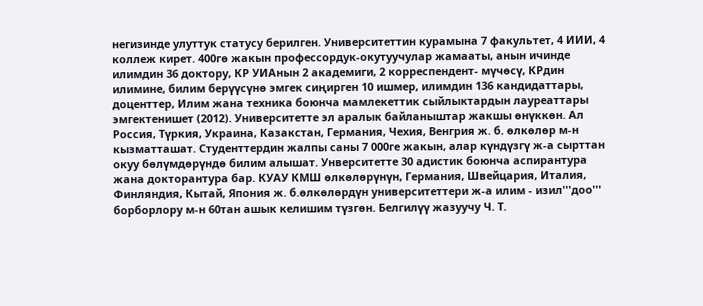негизинде улуттук статусу берилген. Университеттин курамына 7 факультет, 4 ИИИ, 4 коллеж кирет. 400гө жакын профессордук-окутуучулар жамааты, анын ичинде илимдин 36 доктору, КР УИАнын 2 академиги, 2 корреспендент- мүчөсү, КРдин илимине, билим берүүсүнө эмгек сиңирген 10 ишмер, илимдин 136 кандидаттары, доценттер, Илим жана техника боюнча мамлекеттик сыйлыктардын лауреаттары эмгектенишет (2012). Университетте эл аралык байланыштар жакшы өнүккөн. Ал Россия, Түркия, Украина, Казакстан, Германия, Чехия, Венгрия ж. б. өлкөлөр м-н кызматташат. Студенттердин жалпы саны 7 000ге жакын, алар күндүзгү ж-а сырттан окуу бөлүмдөрүндө билим алышат. Унверситетте 30 адистик боюнча аспирантура жана докторантура бар. КУАУ КМШ өлкөлөрүнүн, Германия, Швейцария, Италия, Финляндия, Кытай, Япония ж. б.өлкөлөрдүн университеттери ж-а илим - изил'''доо''' борборлору м-н 60тан ашык келишим түзгөн. Белгилүү жазуучу Ч. Т.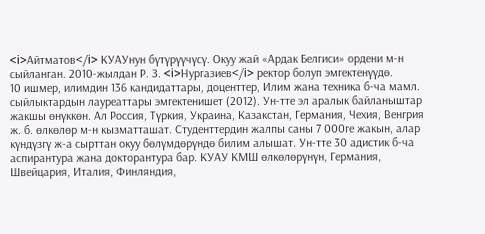<i>Айтматов</i> КУАУнун бүтүрүүчүсү. Окуу жай «Ардак Белгиси» ордени м-н сыйланган. 2010-жылдан Р. З. <i>Нургазиев</i> ректор болуп эмгектенүүдө.
10 ишмер, илимдин 136 кандидаттары, доценттер, Илим жана техника б-ча мамл. сыйлыктардын лауреаттары эмгектенишет (2012). Ун-тте эл аралык байланыштар жакшы өнүккөн. Ал Россия, Түркия, Украина, Казакстан, Германия, Чехия, Венгрия ж. б. өлкөлөр м-н кызматташат. Студенттердин жалпы саны 7 000ге жакын, алар күндүзгү ж-а сырттан окуу бөлүмдөрүндө билим алышат. Ун-тте 30 адистик б-ча аспирантура жана докторантура бар. КУАУ КМШ өлкөлөрүнүн, Германия, Швейцария, Италия, Финляндия,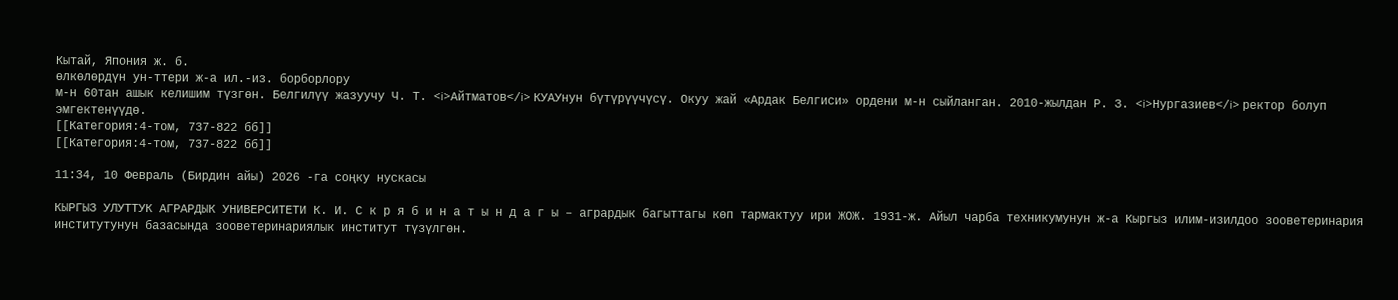Кытай, Япония ж. б.
өлкөлөрдүн ун-ттери ж-а ил.-из. борборлору
м-н 60тан ашык келишим түзгөн. Белгилүү жазуучу Ч. Т. <i>Айтматов</i> КУАУнун бүтүрүүчүсү. Окуу жай «Ардак Белгиси» ордени м-н сыйланган. 2010-жылдан Р. З. <i>Нургазиев</i> ректор болуп эмгектенүүдө.
[[Категория:4-том, 737-822 бб]]
[[Категория:4-том, 737-822 бб]]

11:34, 10 Февраль (Бирдин айы) 2026 -га соңку нускасы

КЫРГЫЗ УЛУТТУК АГРАРДЫК УНИВЕРСИТЕТИ К. И. С к р я б и н а т ы н д а г ы – агрардык багыттагы көп тармактуу ири ЖОЖ. 1931-ж. Айыл чарба техникумунун ж-а Кыргыз илим-изилдоо зооветеринария институтунун базасында зооветеринариялык институт түзүлгөн.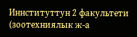Иннституттун 2 факультети (зоотехниялык ж-а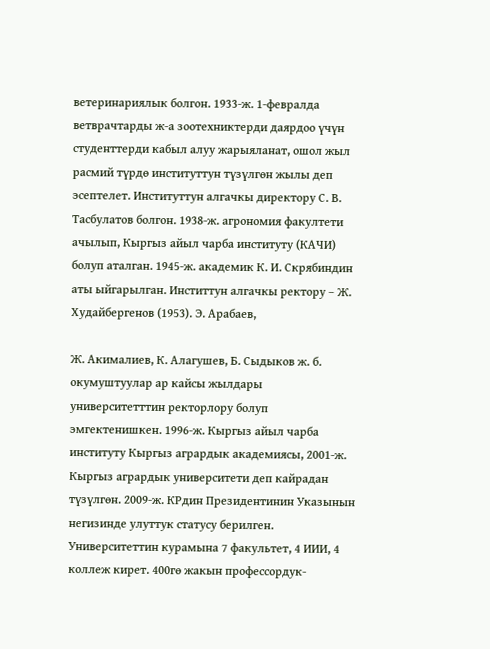ветеринариялык болгон. 1933-ж. 1-февралда ветврачтарды ж-а зоотехниктерди даярдоо үчүн студенттерди кабыл алуу жарыяланат, ошол жыл расмий түрдө институттун түзүлгөн жылы деп эсептелет. Институттун алгачкы директору С. В. Тасбулатов болгон. 1938-ж. агрономия факултети ачылып, Кыргыз айыл чарба институту (КАЧИ) болуп аталган. 1945-ж. академик К. И. Скрябиндин аты ыйгарылган. Инститтун алгачкы ректору – Ж. Худайбергенов (1953). Э. Арабаев,

Ж. Акималиев, К. Алагушев, Б. Сыдыков ж. б. окумуштуулар ар кайсы жылдары университетттин ректорлору болуп эмгектенишкен. 1996-ж. Кыргыз айыл чарба институту Кыргыз агрардык академиясы, 2001-ж. Кыргыз агрардык университети деп кайрадан түзүлгөн. 2009-ж. КРдин Президентинин Указынын негизинде улуттук статусу берилген. Университеттин курамына 7 факультет, 4 ИИИ, 4 коллеж кирет. 400гө жакын профессордук-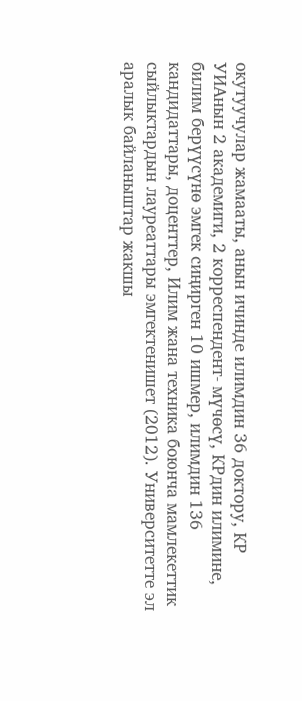окутуучулар жамааты, анын ичинде илимдин 36 доктору, КР УИАнын 2 академиги, 2 корреспендент- мүчөсү, КРдин илимине, билим берүүсүнө эмгек сиңирген 10 ишмер, илимдин 136 кандидаттары, доценттер, Илим жана техника боюнча мамлекеттик сыйлыктардын лауреаттары эмгектенишет (2012). Университетте эл аралык байланыштар жакшы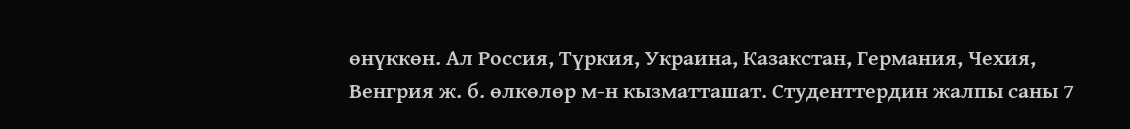өнүккөн. Ал Россия, Түркия, Украина, Казакстан, Германия, Чехия, Венгрия ж. б. өлкөлөр м-н кызматташат. Студенттердин жалпы саны 7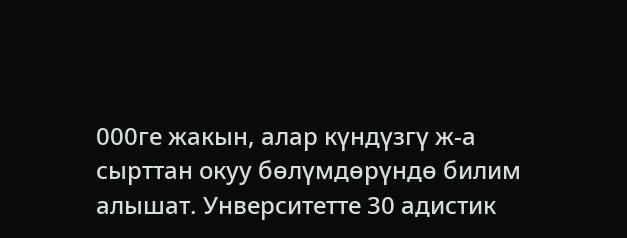000ге жакын, алар күндүзгү ж-а сырттан окуу бөлүмдөрүндө билим алышат. Унверситетте 30 адистик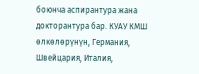боюнча аспирантура жана докторантура бар. КУАУ КМШ өлкөлөрүнүн, Германия, Швейцария, Италия,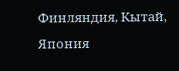Финляндия, Кытай, Япония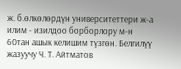ж. б.өлкөлөрдүн университеттери ж-а илим - изилдоо борборлору м-н 60тан ашык келишим түзгөн. Белгилүү жазуучу Ч. Т. Айтматов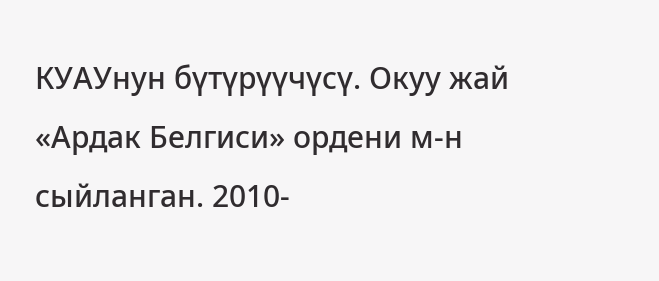КУАУнун бүтүрүүчүсү. Окуу жай «Ардак Белгиси» ордени м-н сыйланган. 2010-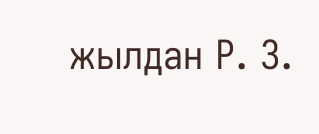жылдан Р. З.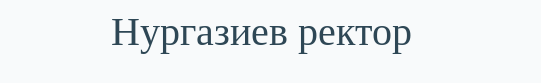Нургазиев ректор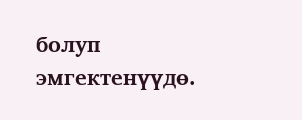болуп эмгектенүүдө.